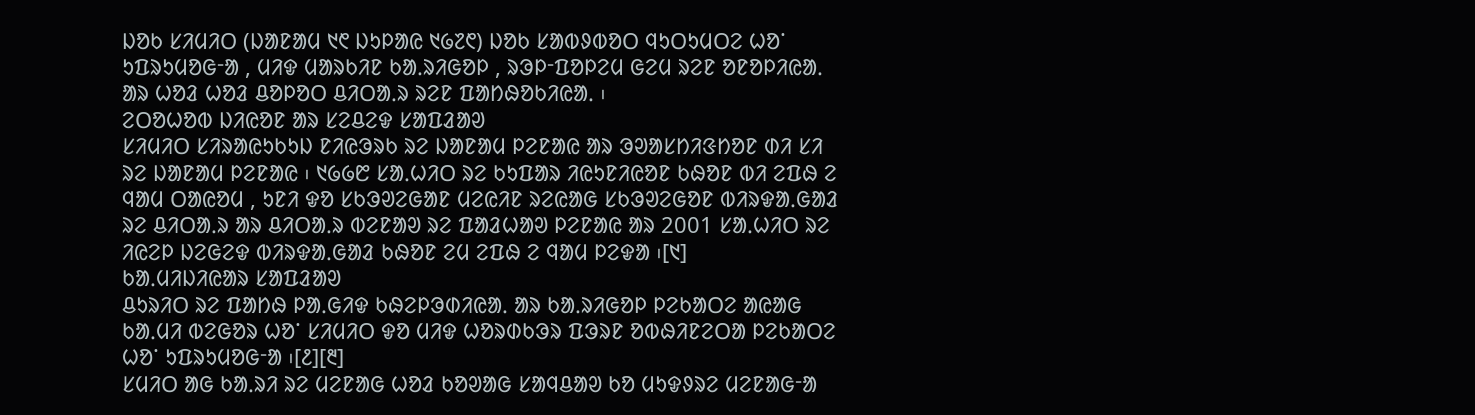ᱡᱚᱠ ᱥᱤᱢᱤᱛ (ᱡᱟᱱᱟᱢ ᱑᱖ ᱡᱩᱞᱟᱭ ᱑᱙᱗᱖) ᱡᱚᱠ ᱥᱟᱵᱽᱵᱚᱛ ᱧᱩᱛᱩᱢᱛᱮ ᱦᱚᱸ ᱩᱯᱨᱩᱢᱚᱜᱼᱟ , ᱢᱤᱫ ᱢᱟᱨᱠᱤᱱ ᱠᱟᱹᱨᱤᱜᱚᱞ , ᱨᱳᱞᱼᱯᱚᱞᱮᱢ ᱜᱮᱢ ᱨᱮᱱ ᱚᱱᱚᱞᱤᱭᱟᱹ ᱟᱨ ᱦᱚᱲ ᱦᱚᱲ ᱪᱚᱞᱚᱛ ᱪᱤᱛᱟᱹᱨ ᱨᱮᱱ ᱯᱟᱴᱷᱚᱠᱤᱭᱟᱹ ᱾
ᱮᱛᱚᱦᱚᱵ ᱡᱤᱭᱚᱱ ᱟᱨ ᱥᱮᱪᱮᱫ ᱥᱟᱯᱲᱟᱣ
ᱥᱤᱢᱤᱛ ᱥᱤᱨᱟᱭᱩᱠᱩᱡ ᱱᱤᱭᱳᱨᱠ ᱨᱮ ᱡᱟᱱᱟᱢ ᱞᱮᱱᱟᱭ ᱟᱨ ᱳᱣᱟᱥᱴᱤᱝᱴᱚᱱ ᱰᱤ ᱥᱤ ᱨᱮ ᱡᱟᱱᱟᱢ ᱞᱮᱱᱟᱭ ᱾ ᱑᱙᱙᱘ ᱥᱟᱹᱦᱤᱛ ᱨᱮ ᱠᱩᱯᱟᱨ ᱤᱭᱩᱱᱤᱭᱚᱱ ᱠᱷᱚᱱ ᱵᱤ ᱮᱯᱷ ᱮ ᱧᱟᱢ ᱛᱟᱭᱚᱢ , ᱩᱱᱤ ᱫᱚ ᱥᱠᱳᱣᱮᱜᱟᱱ ᱢᱮᱭᱤᱱ ᱨᱮᱭᱟᱜ ᱥᱠᱳᱣᱮᱜᱚᱱ ᱵᱤᱨᱫᱟᱹᱜᱟᱲ ᱨᱮ ᱪᱤᱛᱟᱹᱨ ᱟᱨ ᱪᱤᱛᱟᱹᱨ ᱵᱮᱱᱟᱣ ᱨᱮ ᱯᱟᱲᱦᱟᱣ ᱞᱮᱱᱟᱭ ᱟᱨ 2001 ᱥᱟᱹᱦᱤᱛ ᱨᱮ ᱤᱭᱮᱞ ᱡᱮᱜᱮᱫ ᱵᱤᱨᱫᱟᱹᱜᱟᱲ ᱠᱷᱚᱱ ᱮᱢ ᱮᱯᱷ ᱮ ᱧᱟᱢ ᱞᱮᱫᱟ ᱾[᱑]
ᱠᱟᱹᱢᱤᱡᱤᱭᱟᱨ ᱥᱟᱯᱲᱟᱣ
ᱪᱩᱨᱤᱛ ᱨᱮ ᱯᱟᱴᱷ ᱞᱟᱹᱜᱤᱫ ᱠᱷᱮᱞᱳᱰᱤᱭᱟᱹ ᱟᱨ ᱠᱟᱹᱨᱤᱜᱚᱞ ᱞᱮᱠᱟᱛᱮ ᱟᱭᱟᱜ ᱠᱟᱹᱢᱤ ᱵᱮᱜᱚᱨ ᱦᱚᱸ ᱥᱤᱢᱤᱛ ᱫᱚ ᱢᱤᱫ ᱦᱚᱨᱰᱠᱳᱨ ᱯᱳᱨᱱ ᱚᱵᱷᱤᱱᱮᱛᱟ ᱞᱮᱠᱟᱛᱮ ᱦᱚᱸ ᱩᱯᱨᱩᱢᱚᱜᱼᱟ ᱾[᱒][᱓]
ᱥᱢᱤᱛ ᱟᱜ ᱠᱟᱹᱨᱤ ᱨᱮ ᱢᱮᱱᱟᱜ ᱦᱚᱲ ᱠᱚᱣᱟᱜ ᱥᱟᱧᱪᱟᱣ ᱠᱚ ᱢᱩᱫᱽᱨᱮ ᱢᱮᱱᱟᱜᱼᱟ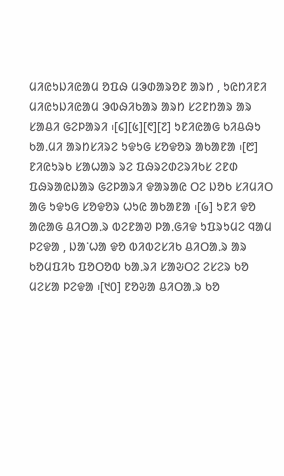ᱢᱤᱭᱩᱡᱤᱭᱟᱢ ᱚᱯᱷ ᱢᱳᱰᱟᱨᱚᱱ ᱟᱨᱴ , ᱩᱭᱴᱤᱱᱤ ᱢᱤᱭᱩᱡᱤᱭᱟᱢ ᱳᱵᱷᱤᱠᱟᱨ ᱟᱨᱴ ᱥᱮᱱᱴᱟᱨ ᱟᱨ ᱥᱟᱪᱤ ᱜᱮᱞᱟᱨᱤ ᱾[᱔][᱕][᱖][᱗] ᱩᱱᱤᱭᱟᱜ ᱠᱤᱪᱷᱩ ᱠᱟᱹᱢᱤ ᱟᱨᱴᱥᱤᱨᱮ ᱩᱫᱩᱜ ᱥᱚᱫᱚᱨ ᱟᱠᱟᱱᱟ ᱾[᱘] ᱱᱤᱭᱩᱨᱠ ᱥᱟᱦᱟᱨ ᱨᱮ ᱯᱷᱨᱮᱰᱮᱨᱤᱠᱥ ᱮᱱᱰ ᱯᱷᱨᱟᱭᱡᱟᱨ ᱜᱮᱞᱟᱨᱤ ᱫᱟᱨᱟᱭ ᱛᱮ ᱡᱚᱠ ᱥᱤᱢᱤᱛ ᱟᱜ ᱩᱫᱩᱜ ᱥᱚᱫᱚᱨ ᱦᱩᱭ ᱟᱠᱟᱱᱟ ᱾[᱙] ᱩᱱᱤ ᱫᱚ ᱟᱭᱟᱜ ᱪᱤᱛᱟᱹᱨ ᱵᱮᱱᱟᱣ ᱞᱟᱹᱜᱤᱫ ᱩᱯᱨᱩᱢᱮ ᱧᱟᱢ ᱞᱮᱫᱟ , ᱡᱟᱸᱦᱟ ᱫᱚ ᱵᱤᱵᱮᱥᱤᱠ ᱪᱤᱛᱟᱹᱨ ᱟᱨ ᱠᱚᱢᱯᱤᱠ ᱯᱚᱛᱚᱵ ᱠᱟᱹᱨᱤ ᱥᱟᱶᱛᱮ ᱮᱥᱮᱨ ᱠᱚ ᱢᱮᱥᱟ ᱞᱮᱫᱟ ᱾[᱑᱐] ᱱᱚᱶᱟ ᱪᱤᱛᱟᱹᱨ ᱠᱚ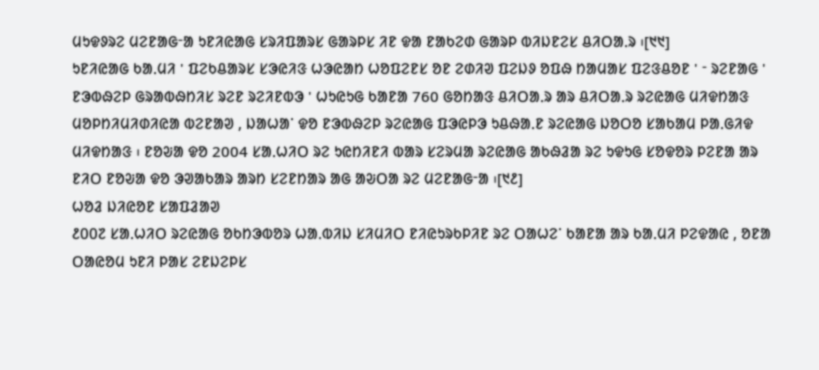ᱢᱩᱫᱽᱨᱮ ᱢᱮᱱᱟᱜᱼᱟ ᱩᱱᱤᱭᱟᱜ ᱥᱨᱤᱯᱟᱨᱥ ᱜᱟᱨᱞᱥ ᱤᱱ ᱫᱟ ᱱᱟᱠᱮᱰ ᱜᱟᱨᱞ ᱵᱤᱡᱱᱮᱥ ᱪᱤᱛᱟᱹᱨ ᱾[᱑᱑]
ᱩᱱᱤᱭᱟᱜ ᱠᱟᱹᱢᱤ ' ᱯᱮᱠᱪᱟᱨᱥ ᱥᱳᱭᱤᱝ ᱦᱳᱭᱟᱴ ᱦᱚᱯᱮᱱᱥ ᱚᱱ ᱮᱰᱤᱣ ᱯᱮᱡᱽ ᱚᱯᱷ ᱴᱟᱢᱟᱥ ᱯᱮᱝᱪᱚᱱ ' ᱼ ᱨᱮᱱᱟᱜ ' ᱱᱳᱵᱷᱮᱞ ᱜᱨᱟᱵᱷᱴᱤᱥ ᱨᱮᱱ ᱨᱮᱤᱱᱵᱳ ' ᱦᱩᱭᱩᱜ ᱠᱟᱱᱟ 760 ᱜᱚᱴᱟᱝ ᱪᱤᱛᱟᱹᱨ ᱟᱨ ᱪᱤᱛᱟᱹᱨ ᱨᱮᱭᱟᱜ ᱢᱤᱫᱴᱟᱝ ᱢᱚᱞᱴᱤᱢᱤᱰᱤᱭᱟ ᱵᱮᱱᱟᱣ , ᱡᱟᱦᱟᱸ ᱫᱚ ᱱᱳᱵᱷᱮᱞ ᱨᱮᱭᱟᱜ ᱯᱳᱭᱞᱳ ᱩᱪᱷᱟᱹᱱ ᱨᱮᱭᱟᱜ ᱡᱚᱛᱚ ᱥᱟᱠᱟᱢ ᱞᱟᱹᱜᱤᱫ ᱢᱤᱫᱴᱟᱝ ᱾ ᱱᱚᱶᱟ ᱫᱚ 2004 ᱥᱟᱹᱦᱤᱛ ᱨᱮ ᱩᱭᱴᱤᱱᱤ ᱵᱟᱨ ᱥᱮᱨᱢᱟ ᱨᱮᱭᱟᱜ ᱟᱠᱷᱲᱟ ᱨᱮ ᱩᱫᱩᱜ ᱥᱚᱫᱚᱨ ᱞᱮᱱᱟ ᱟᱨ ᱱᱤᱛ ᱱᱚᱶᱟ ᱫᱚ ᱳᱣᱟᱠᱟᱨ ᱟᱨᱴ ᱥᱮᱱᱴᱟᱨ ᱟᱜ ᱟᱶᱛᱟ ᱨᱮ ᱢᱮᱱᱟᱜᱼᱟ ᱾[᱑᱒]
ᱦᱚᱲ ᱡᱤᱭᱚᱱ ᱥᱟᱯᱲᱟᱣ
᱒᱐᱐᱗ ᱥᱟᱹᱦᱤᱛ ᱨᱮᱭᱟᱜ ᱚᱠᱴᱳᱵᱚᱨ ᱦᱟᱹᱵᱤᱡ ᱥᱤᱢᱤᱛ ᱱᱤᱭᱩᱨᱠᱞᱤᱱ ᱨᱮ ᱛᱟᱦᱮᱸ ᱠᱟᱱᱟ ᱟᱨ ᱠᱟᱹᱢᱤ ᱞᱮᱫᱟᱭ , ᱚᱱᱟ ᱛᱟᱭᱚᱢ ᱩᱱᱤ ᱞᱟᱥ ᱮᱱᱡᱮᱞᱥ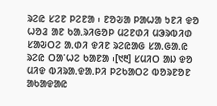ᱨᱮᱭ ᱥᱮᱱ ᱞᱮᱱᱟ ᱾ ᱱᱚᱶᱟ ᱞᱟᱦᱟ ᱩᱱᱤ ᱫᱚ ᱦᱚᱲ ᱟᱱ ᱠᱟᱹᱨᱤᱜᱚᱞ ᱢᱮᱱᱰᱤ ᱢᱳᱨᱵᱤᱰ ᱥᱟᱶᱛᱮ ᱟᱹᱰᱤ ᱫᱤᱱ ᱨᱮᱭᱟᱜ ᱥᱟᱹᱜᱟᱹᱭ ᱨᱮᱭ ᱛᱟᱸᱦᱮ ᱠᱟᱱᱟ ᱾[᱑᱓] ᱥᱢᱤᱛ ᱟᱡ ᱫᱚ ᱢᱤᱫ ᱵᱤᱨᱟᱹᱫᱟᱹᱞᱤ ᱞᱮᱠᱟᱛᱮ ᱵᱚᱨᱱᱚᱱ ᱟᱠᱟᱫᱟᱭ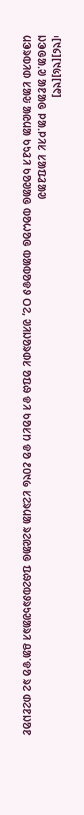᱾[᱑᱔][᱑᱕][᱑᱖]
ᱡᱳᱜᱟᱹᱣ ᱟᱱᱟᱜ ᱞᱟᱹᱞᱤᱥ ᱥᱟᱯᱲᱟᱣ
ᱢᱳᱨᱵᱤᱰ ᱥᱟᱶ ᱟᱭᱢᱟ ᱠᱩᱲᱤ ᱠᱚᱣᱟᱜ ᱵᱚᱦᱚᱜ ᱵᱟᱵᱚᱫᱽ ᱛᱮ, ᱣᱤᱡᱚᱨᱰᱥ ᱚᱯᱷ ᱫᱤ ᱠᱚᱥᱴ ᱫᱚ ᱒᱐᱑᱙ ᱥᱮᱨᱢᱟ ᱨᱮᱭᱟᱜ ᱯᱷᱮᱵᱽᱨᱩᱣᱟᱨᱤ ᱪᱟᱸᱫᱚ ᱨᱮ ᱰᱮᱱᱡᱚᱱ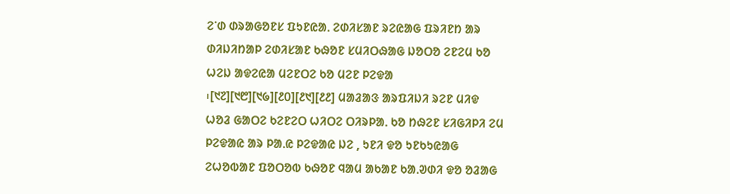ᱮᱸᱰ ᱰᱨᱟᱜᱚᱱᱥ ᱯᱩᱱᱭᱟᱹ ᱮᱰᱤᱥᱟᱱ ᱨᱮᱭᱟᱜ ᱯᱨᱤᱱᱴ ᱟᱨ ᱰᱤᱡᱤᱴᱟᱞ ᱮᱰᱤᱥᱟᱱ ᱠᱷᱚᱱ ᱥᱢᱤᱛᱷᱟᱜ ᱡᱚᱛᱚ ᱮᱱᱮᱢ ᱠᱚ ᱦᱮᱡ ᱟᱫᱮᱭᱟ ᱢᱮᱱᱛᱮ ᱠᱚ ᱢᱮᱱ ᱞᱮᱫᱟ ᱾[᱑᱗][᱑᱘][᱑᱙][᱒᱐][᱒᱑][᱒᱒] ᱢᱟᱲᱟᱝ ᱟᱨᱯᱤᱡᱤ ᱨᱮᱱ ᱢᱤᱫ ᱦᱚᱲ ᱜᱟᱛᱮ ᱠᱮᱱᱮᱛ ᱦᱤᱛᱮ ᱛᱤᱨᱞᱟᱹ ᱠᱚ ᱴᱷᱮᱱ ᱥᱤᱜᱤᱞᱤ ᱮᱢ ᱞᱮᱫᱟᱭ ᱟᱨ ᱞᱟᱹᱭ ᱞᱮᱫᱟᱭ ᱡᱮ , ᱩᱱᱤ ᱫᱚ ᱩᱱᱠᱩᱭᱟᱜ ᱮᱦᱚᱵᱟᱱ ᱯᱚᱛᱚᱵ ᱠᱷᱚᱱ ᱧᱟᱢ ᱟᱠᱟᱱ ᱠᱟᱹᱣᱰᱤ ᱫᱚ ᱚᱲᱟᱜ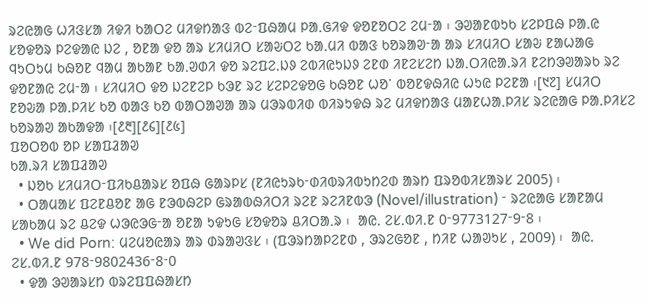ᱨᱮᱭᱟᱜ ᱦᱤᱝᱥᱟ ᱤᱫᱤ ᱠᱟᱛᱮ ᱢᱤᱫᱴᱟᱝ ᱵᱮᱼᱯᱷᱟᱢ ᱞᱟᱹᱜᱤᱫ ᱫᱚᱱᱚᱛᱮ ᱮᱢᱼᱟ ᱾ ᱳᱣᱟᱱᱵᱩᱠ ᱥᱮᱞᱯᱷ ᱞᱟᱹᱭ ᱥᱚᱫᱚᱨ ᱞᱮᱫᱟᱭ ᱡᱮ , ᱚᱱᱟ ᱫᱚ ᱟᱨ ᱥᱤᱢᱤᱛ ᱥᱟᱶᱛᱮ ᱠᱟᱹᱢᱤ ᱵᱟᱝ ᱠᱚᱨᱟᱣᱼᱟ ᱟᱨ ᱥᱤᱢᱤᱛ ᱥᱟᱶ ᱱᱟᱦᱟᱜ ᱧᱩᱛᱩᱢ ᱠᱷᱚᱱ ᱧᱟᱢ ᱟᱠᱟᱱ ᱠᱟᱹᱣᱰᱤ ᱫᱚ ᱨᱮᱯᱮᱹᱡᱽ ᱮᱵᱤᱭᱩᱡᱽ ᱮᱱᱰ ᱤᱱᱮᱥᱮᱴ ᱡᱟᱹᱛᱤᱭᱟᱹᱨᱤ ᱱᱮᱴᱳᱣᱟᱨᱠ ᱨᱮ ᱫᱚᱱᱟᱭ ᱮᱢᱼᱟ ᱾ ᱥᱤᱢᱤᱛ ᱫᱚ ᱡᱮᱱᱮᱞ ᱠᱳᱱ ᱨᱮ ᱥᱮᱞᱮᱫᱚᱜ ᱠᱷᱚᱱ ᱦᱚᱸ ᱵᱚᱱᱫᱷᱤᱭ ᱦᱩᱭ ᱞᱮᱱᱟ ᱾[᱑᱗] ᱥᱢᱤᱛ ᱱᱚᱶᱟ ᱞᱟᱹᱞᱤᱥ ᱠᱚ ᱵᱟᱝ ᱠᱚ ᱵᱟᱛᱟᱣᱟ ᱟᱨ ᱢᱳᱨᱵᱤᱰ ᱵᱤᱨᱩᱫᱷ ᱨᱮ ᱢᱤᱫᱴᱟᱝ ᱢᱟᱱᱦᱟᱹᱞᱤᱥ ᱨᱮᱭᱟᱜ ᱞᱟᱹᱞᱤᱥᱮ ᱠᱚᱨᱟᱣ ᱟᱠᱟᱫᱟ ᱾[᱒᱓][᱒᱔][᱒᱕]
ᱯᱚᱛᱚᱵ ᱚᱞ ᱥᱟᱯᱲᱟᱣ
ᱠᱟᱹᱨᱤ ᱥᱟᱯᱲᱟᱣ
  • ᱡᱚᱠ ᱥᱤᱢᱤᱛᱼᱯᱤᱠᱪᱟᱨᱥ ᱚᱯᱷ ᱜᱟᱨᱞᱥ (ᱱᱤᱭᱩᱨᱠᱼᱰᱤᱵᱨᱤᱵᱩᱴᱮᱰ ᱟᱨᱴ ᱯᱨᱚᱵᱤᱥᱟᱨᱥ 2005) ᱾
  • ᱛᱟᱢᱟᱥ ᱯᱮᱱᱪᱚᱱ ᱟᱜ ᱱᱳᱵᱷᱮᱞ ᱜᱨᱟᱵᱷᱤᱛᱤ ᱨᱮᱱ ᱨᱮᱤᱱᱵᱳ (Novel/illustration) ᱼ ᱨᱮᱭᱟᱜ ᱥᱟᱱᱟᱢ ᱥᱟᱠᱟᱢ ᱨᱮ ᱪᱮᱫ ᱦᱳᱭᱳᱜᱼᱟ ᱚᱱᱟ ᱩᱫᱩᱜ ᱥᱚᱫᱚᱨ ᱪᱤᱛᱟᱹᱨ ᱾  ᱟᱭᱹ ᱮᱥᱹᱵᱤᱹᱱ 0ᱼ9773127ᱼ9ᱼ8 ᱾
  • We did Porn: ᱢᱮᱢᱚᱭᱟᱨ ᱟᱨ ᱰᱨᱟᱣᱝᱥ ᱾ (ᱯᱳᱨᱴᱟᱞᱮᱱᱰ , ᱳᱨᱮᱜᱚᱱ , ᱴᱤᱱ ᱦᱟᱣᱩᱥ , 2009) ᱾  ᱟᱭᱹ ᱮᱥᱹᱵᱤᱹᱱ 978ᱼ9802436ᱼ8ᱼ0
  • ᱫᱟ ᱳᱣᱟᱨᱥᱴ ᱵᱨᱮᱯᱯᱷᱟᱥᱴ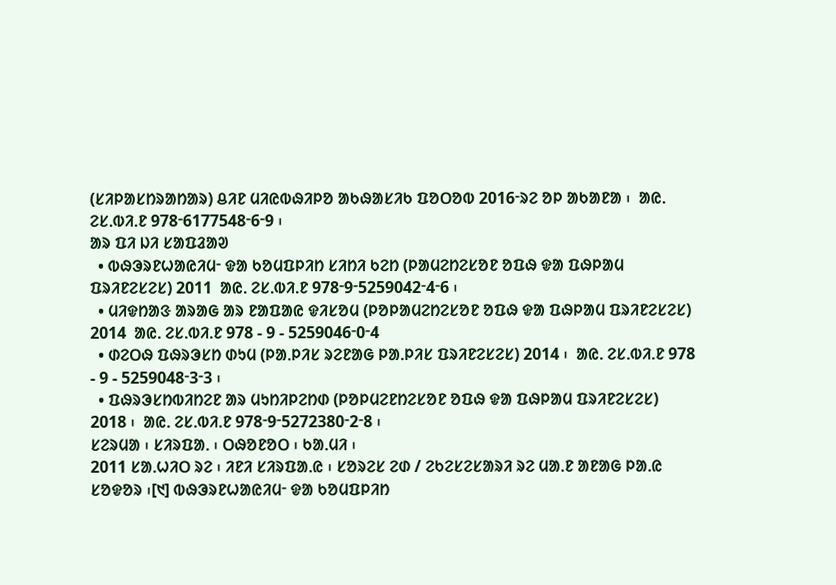(ᱥᱤᱞᱟᱥᱴᱨᱟᱴᱟᱨ) ᱪᱤᱱ ᱢᱤᱭᱵᱷᱤᱞᱚ ᱟᱠᱷᱟᱥᱤᱠ ᱯᱚᱛᱚᱵ 2016ᱼᱨᱮ ᱚᱞ ᱟᱠᱟᱱᱟ ᱾  ᱟᱭᱹ ᱮᱥᱹᱵᱤᱹᱱ 978ᱼ6177548ᱼ6ᱼ9 ᱾
ᱟᱨ ᱯᱤ ᱡᱤ ᱥᱟᱯᱲᱟᱣ
  • ᱵᱷᱳᱨᱱᱦᱟᱭᱤᱢᱼ ᱫᱟ ᱠᱚᱢᱯᱞᱤᱴ ᱥᱤᱴᱤ ᱠᱮᱴ (ᱞᱟᱢᱮᱴᱮᱥᱚᱱ ᱚᱯᱷ ᱫᱟ ᱯᱷᱞᱟᱢ ᱯᱨᱤᱱᱮᱥᱮᱥ) 2011  ᱟᱭᱹ ᱮᱥᱹᱵᱤᱹᱱ 978ᱼ9ᱼ5259042ᱼ4ᱼ6 ᱾
  • ᱢᱤᱫᱴᱟᱝ ᱟᱨᱟᱜ ᱟᱨ ᱱᱟᱯᱟᱭ ᱫᱤᱥᱚᱢ (ᱞᱚᱞᱟᱢᱮᱴᱮᱥᱚᱱ ᱚᱯᱷ ᱫᱟ ᱯᱷᱞᱟᱢ ᱯᱨᱤᱱᱮᱥᱮᱥ) 2014  ᱟᱭᱹ ᱮᱥᱹᱵᱤᱹᱱ 978 - 9 - 5259046ᱼ0ᱼ4
  • ᱰᱮᱛᱷ ᱯᱷᱨᱳᱥᱴ ᱰᱩᱢ (ᱞᱟᱹᱞᱤᱥ ᱨᱮᱱᱟᱜ ᱞᱟᱹᱞᱤᱥ ᱯᱨᱤᱱᱮᱥᱮᱥ) 2014 ᱾  ᱟᱭᱹ ᱮᱥᱹᱵᱤᱹᱱ 978 - 9 - 5259048ᱼ3ᱼ3 ᱾
  • ᱯᱷᱨᱳᱥᱴᱵᱤᱴᱮᱱ ᱟᱨ ᱢᱩᱴᱤᱞᱮᱴᱰ (ᱞᱚᱞᱢᱮᱱᱴᱮᱥᱚᱱ ᱚᱯᱷ ᱫᱟ ᱯᱷᱞᱟᱢ ᱯᱨᱤᱱᱮᱥᱮᱥ) 2018 ᱾  ᱟᱭᱹ ᱮᱥᱹᱵᱤᱹᱱ 978ᱼ9ᱼ5272380ᱼ2ᱼ8 ᱾
ᱥᱮᱨᱢᱟ ᱾ ᱥᱤᱨᱯᱟᱹ ᱾ ᱛᱷᱚᱱᱚᱛ ᱾ ᱠᱟᱹᱢᱤ ᱾
2011 ᱥᱟᱹᱦᱤᱛ ᱨᱮ ᱾ ᱤᱱᱤ ᱥᱤᱨᱯᱟᱹᱭ ᱾ ᱥᱚᱨᱮᱥ ᱮᱰ / ᱮᱠᱮᱥᱮᱥᱟᱨᱤ ᱨᱮ ᱢᱟᱹᱱ ᱟᱱᱟᱜ ᱞᱟᱹᱭ ᱥᱚᱫᱚᱨ ᱾[᱑] ᱵᱷᱳᱨᱱᱦᱟᱭᱤᱢᱼ ᱫᱟ ᱠᱚᱢᱯᱞᱤᱴ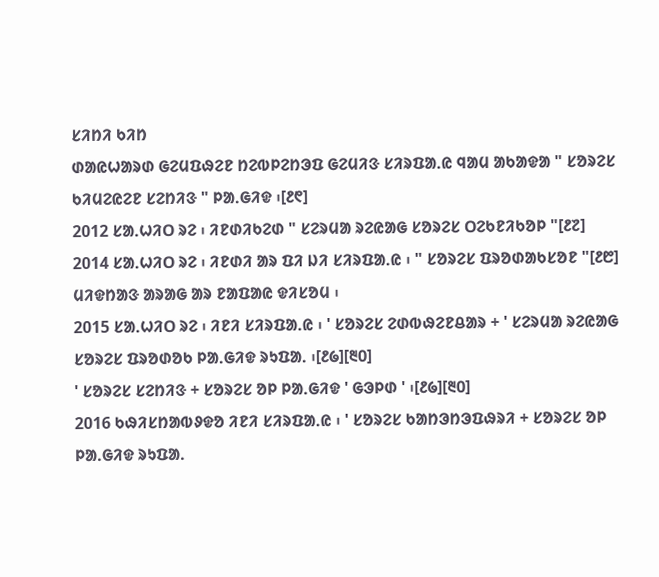ᱥᱤᱴᱤ ᱠᱤᱴ
ᱰᱟᱭᱦᱟᱨᱰ ᱜᱮᱢᱯᱷᱮᱱ ᱴᱮᱵᱞᱮᱴᱳᱯ ᱜᱮᱢᱤᱝ ᱥᱤᱨᱯᱟᱹᱭ ᱧᱟᱢ ᱟᱠᱟᱫᱟ " ᱥᱚᱨᱮᱥ ᱠᱤᱢᱮᱭᱮᱱ ᱥᱮᱴᱤᱝ " ᱞᱟᱹᱜᱤᱫ ᱾[᱒᱖]
2012 ᱥᱟᱹᱦᱤᱛ ᱨᱮ ᱾ ᱤᱱᱰᱤᱠᱮᱰ " ᱥᱮᱨᱢᱟ ᱨᱮᱭᱟᱜ ᱥᱚᱨᱮᱥ ᱛᱮᱠᱱᱤᱠᱚᱞ "[᱒᱗]
2014 ᱥᱟᱹᱦᱤᱛ ᱨᱮ ᱾ ᱤᱱᱰᱤ ᱟᱨ ᱯᱤ ᱡᱤ ᱥᱤᱨᱯᱟᱹᱭ ᱾ " ᱥᱚᱨᱮᱥ ᱯᱨᱚᱰᱟᱠᱥᱚᱱ "[᱒᱘] ᱢᱤᱫᱴᱟᱝ ᱟᱨᱟᱜ ᱟᱨ ᱱᱟᱯᱟᱭ ᱫᱤᱥᱚᱢ ᱾
2015 ᱥᱟᱹᱦᱤᱛ ᱨᱮ ᱾ ᱤᱱᱤ ᱥᱤᱨᱯᱟᱹᱭ ᱾ ' ᱥᱚᱨᱮᱥ ᱮᱰᱵᱷᱮᱱᱪᱟᱨ + ' ᱥᱮᱨᱢᱟ ᱨᱮᱭᱟᱜ ᱥᱚᱨᱮᱥ ᱯᱨᱚᱰᱚᱠ ᱞᱟᱹᱜᱤᱫ ᱨᱩᱯᱟᱹ ᱾[᱒᱙][᱓᱐]
' ᱥᱚᱨᱮᱥ ᱥᱮᱴᱤᱝ + ᱥᱚᱨᱮᱥ ᱚᱞ ᱞᱟᱹᱜᱤᱫ ' ᱜᱳᱞᱰ ' ᱾[᱒᱙][᱓᱐]
2016 ᱠᱷᱤᱥᱴᱟᱵᱽᱫᱚ ᱤᱱᱤ ᱥᱤᱨᱯᱟᱹᱭ ᱾ ' ᱥᱚᱨᱮᱥ ᱠᱟᱴᱳᱴᱳᱯᱷᱨᱤ + ᱥᱚᱨᱮᱥ ᱚᱞ ᱞᱟᱹᱜᱤᱫ ᱨᱩᱯᱟᱹ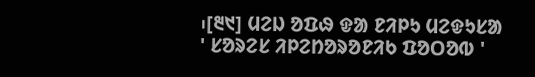᱾[᱓᱑] ᱢᱮᱡ ᱚᱯᱷ ᱫᱟ ᱱᱤᱞᱩ ᱢᱮᱫᱩᱥᱟ
' ᱥᱚᱨᱮᱥ ᱤᱞᱮᱴᱚᱨᱚᱱᱤᱠ ᱯᱚᱛᱚᱵ '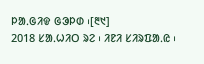ᱞᱟᱹᱜᱤᱫ ᱜᱳᱞᱰ ᱾[᱓᱑]
2018 ᱥᱟᱹᱦᱤᱛ ᱨᱮ ᱾ ᱤᱱᱤ ᱥᱤᱨᱯᱟᱹᱭ ᱾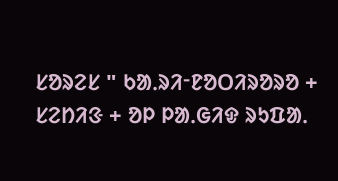ᱥᱚᱨᱮᱥ " ᱠᱟᱹᱨᱤᱼᱱᱚᱛᱤᱨᱚᱨᱚ + ᱥᱮᱴᱤᱝ + ᱚᱞ ᱞᱟᱹᱜᱤᱫ ᱨᱩᱯᱟᱹ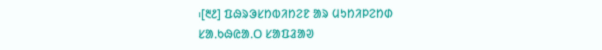᱾[᱓᱒] ᱯᱷᱨᱳᱥᱴᱵᱤᱴᱮᱱ ᱟᱨ ᱢᱩᱴᱤᱞᱮᱴᱰ
ᱥᱟᱹᱠᱷᱭᱟᱹᱛ ᱥᱟᱯᱲᱟᱣ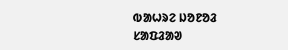ᱵᱟᱦᱨᱮ ᱡᱚᱱᱚᱲ ᱥᱟᱯᱲᱟᱣ